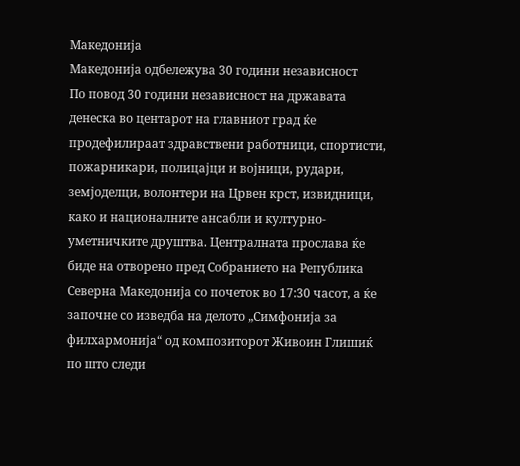Македонија
Македонија одбележува 30 години независност
По повод 30 години независност на државата денеска во центарот на главниот град ќе продефилираат здравствени работници, спортисти, пожарникари, полицајци и војници, рудари, земјоделци, волонтери на Црвен крст, извидници, како и националните ансабли и културно-уметничките друштва. Централната прослава ќе биде на отворено пред Собранието на Република Северна Македонија со почеток во 17:30 часот, а ќе започне со изведба на делото „Симфонија за филхармонија“ од композиторот Живоин Глишиќ по што следи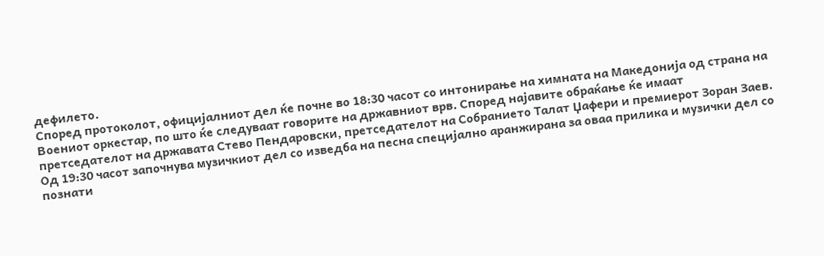дефилето.
Според протоколот, официјалниот дел ќе почне во 18:30 часот со интонирање на химната на Македонија од страна на Воениот оркестар, по што ќе следуваат говорите на државниот врв. Според најавите обраќање ќе имаат претседателот на државата Стево Пендаровски, претседателот на Собранието Талат Џафери и премиерот Зоран Заев.
Од 19:30 часот започнува музичкиот дел со изведба на песна специјално аранжирана за оваа прилика и музички дел со познати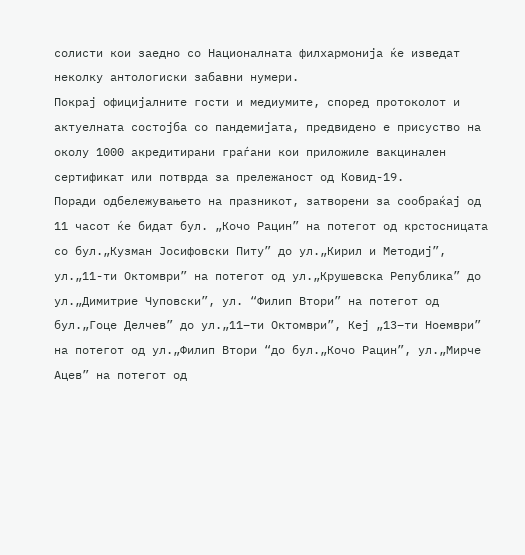солисти кои заедно со Националната филхармонија ќе изведат неколку антологиски забавни нумери.
Покрај официјалните гости и медиумите, според протоколот и актуелната состојба со пандемијата, предвидено е присуство на околу 1000 акредитирани граѓани кои приложиле вакцинален сертификат или потврда за прележаност од Ковид-19.
Поради одбележувањето на празникот, затворени за сообраќај од 11 часот ќе бидат бул. „Кочо Рацин” на потегот од крстосницата со бул.„Кузман Јосифовски Питу” до ул.„Кирил и Методиј”, ул.„11-ти Октомври” на потегот од ул.„Крушевска Република” до ул.„Димитрие Чуповски”, ул. “Филип Втори” на потегот од бул.„Гоце Делчев” до ул.„11–ти Октомври”, Кеј „13–ти Ноември” на потегот од ул.„Филип Втори “до бул.„Кочо Рацин”, ул.„Мирче Ацев” на потегот од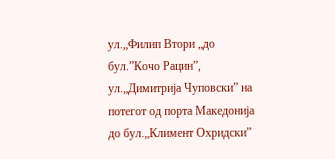ул.„Филип Втори „до бул.”Кочо Рацин”, ул.„Димитрија Чуповски” на потегот од порта Македонија до бул.„Климент Охридски”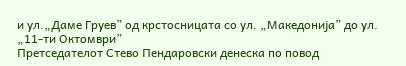и ул.„Даме Груев” од крстосницата со ул. „Македонија” до ул. „11-ти Октомври”
Претседателот Стево Пендаровски денеска по повод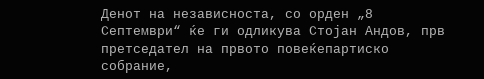Денот на независноста, со орден „8 Септември“ ќе ги одликува Стојан Андов, прв претседател на првото повеќепартиско собрание,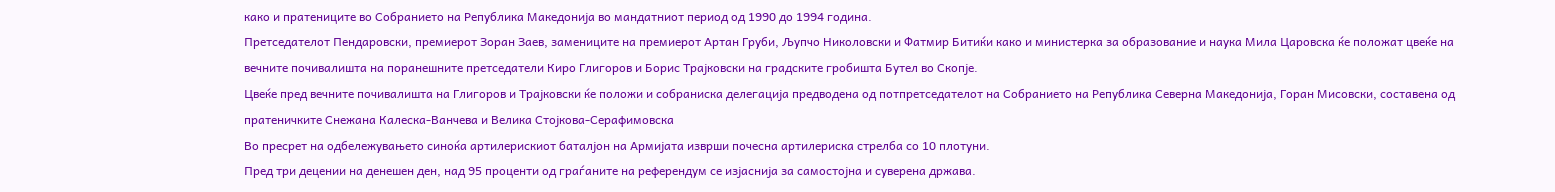како и пратениците во Собранието на Република Македонија во мандатниот период од 1990 до 1994 година.
Претседателот Пендаровски, премиерот Зоран Заев, замениците на премиерот Артан Груби, Љупчо Николовски и Фатмир Битиќи како и министерка за образование и наука Мила Царовска ќе положат цвеќе на вечните почивалишта на поранешните претседатели Киро Глигоров и Борис Трајковски на градските гробишта Бутел во Скопје.
Цвеќе пред вечните почивалишта на Глигоров и Трајковски ќе положи и собраниска делегација предводена од потпретседателот на Собранието на Република Северна Македонија, Горан Мисовски, составена од пратеничките Снежана Калеска-Ванчева и Велика Стојкова-Серафимовска
Во пресрет на одбележувањето синоќа артилерискиот баталјон на Армијата изврши почесна артилериска стрелба со 10 плотуни.
Пред три децении на денешен ден, над 95 проценти од граѓаните на референдум се изјаснија за самостојна и суверена држава.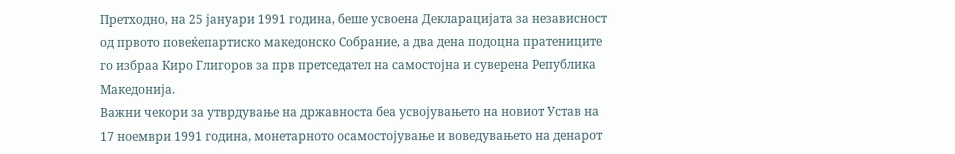Претходно, на 25 јануари 1991 година, беше усвоена Декларацијата за независност од првото повеќепартиско македонско Собрание, а два дена подоцна пратениците го избраа Киро Глигоров за прв претседател на самостојна и суверена Република Македонија.
Важни чекори за утврдување на државноста беа усвојувањето на новиот Устав на 17 ноември 1991 година, монетарното осамостојување и воведувањето на денарот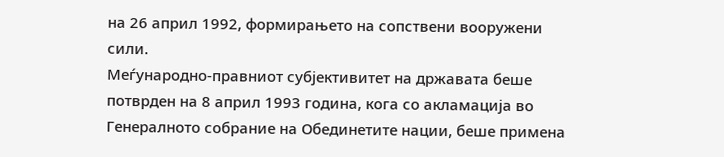на 26 април 1992, формирањето на сопствени вооружени сили.
Меѓународно-правниот субјективитет на државата беше потврден на 8 април 1993 година, кога со акламација во Генералното собрание на Обединетите нации, беше примена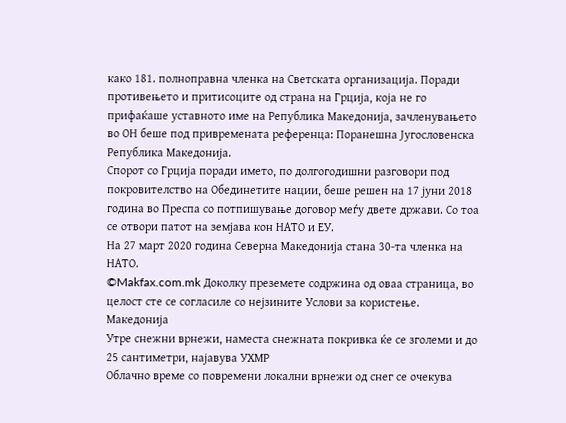како 181. полноправна членка на Светската организација. Поради противењето и притисоците од страна на Грција, која не го прифаќаше уставното име на Република Македонија, зачленувањето во ОН беше под привремената референца: Поранешна Југословенска Република Македонија.
Спорот со Грција поради името, по долгогодишни разговори под покровителство на Обединетите нации, беше решен на 17 јуни 2018 година во Преспа со потпишување договор меѓу двете држави. Со тоа се отвори патот на земјава кон НАТО и ЕУ.
На 27 март 2020 година Северна Македонија стана 30-та членка на НАТО.
©Makfax.com.mk Доколку преземете содржина од оваа страница, во целост сте се согласиле со нејзините Услови за користење.
Македонија
Утре снежни врнежи, наместа снежната покривка ќе се зголеми и до 25 сантиметри, најавува УХМР
Облачно време со повремени локални врнежи од снег се очекува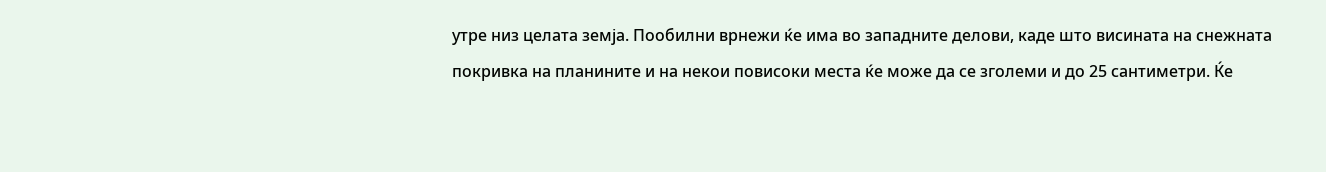утре низ целата земја. Пообилни врнежи ќе има во западните делови, каде што висината на снежната покривка на планините и на некои повисоки места ќе може да се зголеми и до 25 сантиметри. Ќе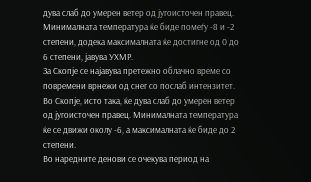дува слаб до умерен ветер од југоисточен правец. Минималната температура ќе биде помеѓу -8 и -2 степени, додека максималната ќе достигне од 0 до 6 степени, јавува УХМР.
За Скопје се најавува претежно облачно време со повремени врнежи од снег со послаб интензитет. Во Скопје, исто така, ќе дува слаб до умерен ветер од југоисточен правец. Минималната температура ќе се движи околу -6, а максималната ќе биде до 2 степени.
Во наредните денови се очекува период на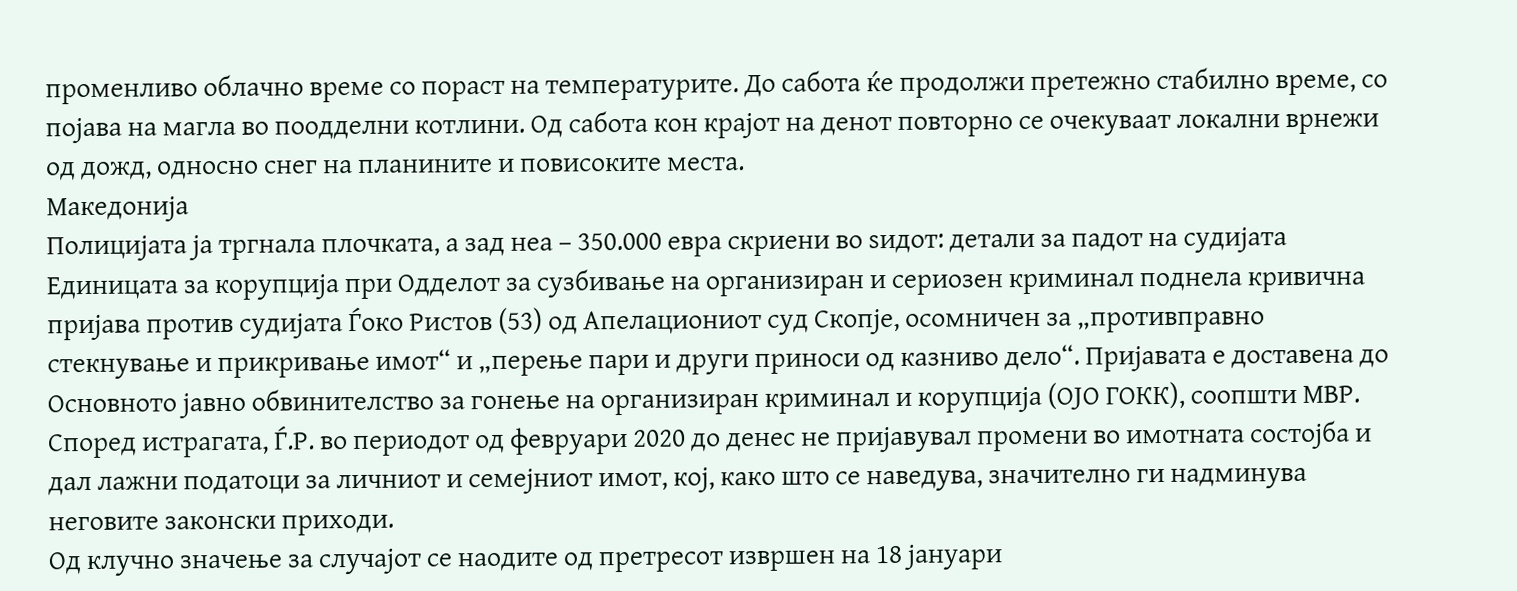променливо облачно време со пораст на температурите. До сабота ќе продолжи претежно стабилно време, со појава на магла во поодделни котлини. Од сабота кон крајот на денот повторно се очекуваат локални врнежи од дожд, односно снег на планините и повисоките места.
Македонија
Полицијата ја тргнала плочката, а зад неа – 350.000 евра скриени во ѕидот: детали за падот на судијата
Единицата за корупција при Одделот за сузбивање на организиран и сериозен криминал поднела кривична пријава против судијата Ѓоко Ристов (53) од Апелациониот суд Скопје, осомничен за „противправно стекнување и прикривање имот“ и „перење пари и други приноси од казниво дело“. Пријавата е доставена до Основното јавно обвинителство за гонење на организиран криминал и корупција (ОЈО ГОКК), соопшти МВР.
Според истрагата, Ѓ.Р. во периодот од февруари 2020 до денес не пријавувал промени во имотната состојба и дал лажни податоци за личниот и семејниот имот, кој, како што се наведува, значително ги надминува неговите законски приходи.
Од клучно значење за случајот се наодите од претресот извршен на 18 јануари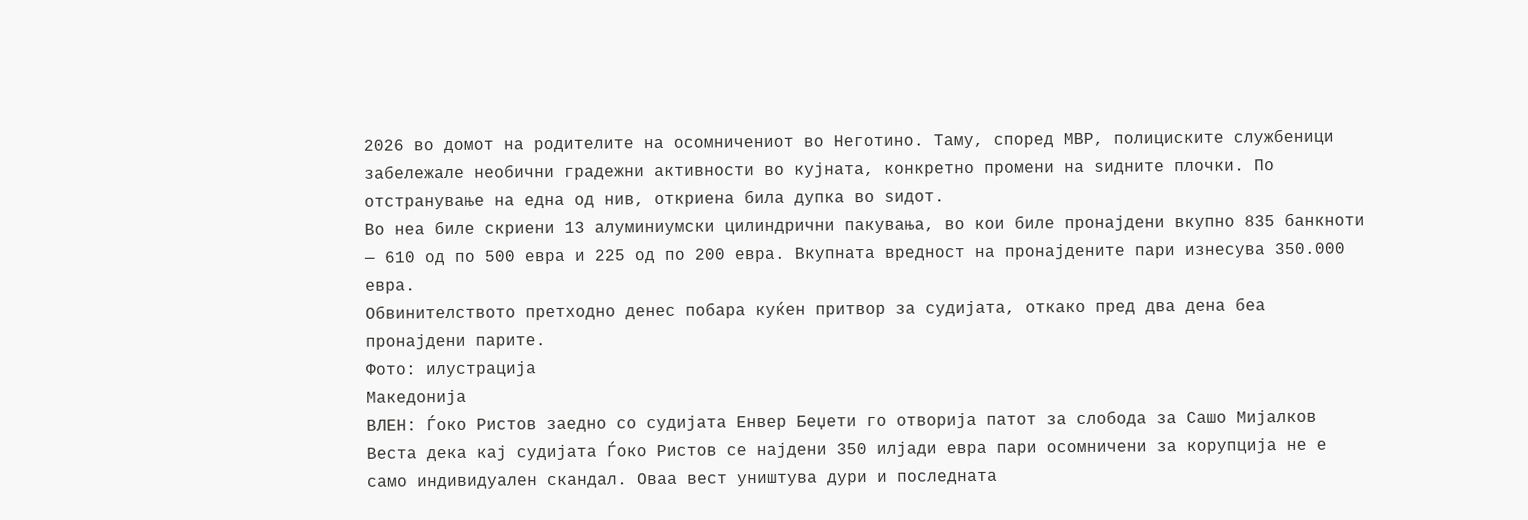2026 во домот на родителите на осомничениот во Неготино. Таму, според МВР, полициските службеници забележале необични градежни активности во кујната, конкретно промени на ѕидните плочки. По отстранување на една од нив, откриена била дупка во ѕидот.
Во неа биле скриени 13 алуминиумски цилиндрични пакувања, во кои биле пронајдени вкупно 835 банкноти — 610 од по 500 евра и 225 од по 200 евра. Вкупната вредност на пронајдените пари изнесува 350.000 евра.
Обвинителството претходно денес побара куќен притвор за судијата, откако пред два дена беа пронајдени парите.
Фото: илустрација
Македонија
ВЛЕН: Ѓоко Ристов заедно со судијата Енвер Беџети го отворија патот за слобода за Сашо Мијалков
Веста дека кај судијата Ѓоко Ристов се најдени 350 илјади евра пари осомничени за корупција не е само индивидуален скандал. Оваа вест уништува дури и последната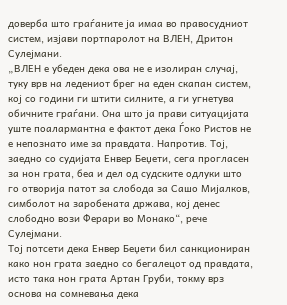доверба што граѓаните ја имаа во правосудниот систем, изјави портпаролот на ВЛЕН, Дритон Сулејмани.
„ВЛЕН е убеден дека ова не е изолиран случај, туку врв на ледениот брег на еден скапан систем, кој со години ги штити силните, а ги угнетува обичните граѓани. Она што ја прави ситуацијата уште поалармантна е фактот дека Ѓоко Ристов не е непознато име за правдата. Напротив. Тој, заедно со судијата Енвер Беџети, сега прогласен за нон грата, беа и дел од судските одлуки што го отворија патот за слобода за Сашо Мијалков, симболот на заробената држава, кој денес слободно вози Ферари во Монако“, рече Сулејмани.
Тој потсети дека Енвер Беџети бил санкциониран како нон грата заедно со бегалецот од правдата, исто така нон грата Артан Груби, токму врз основа на сомневања дека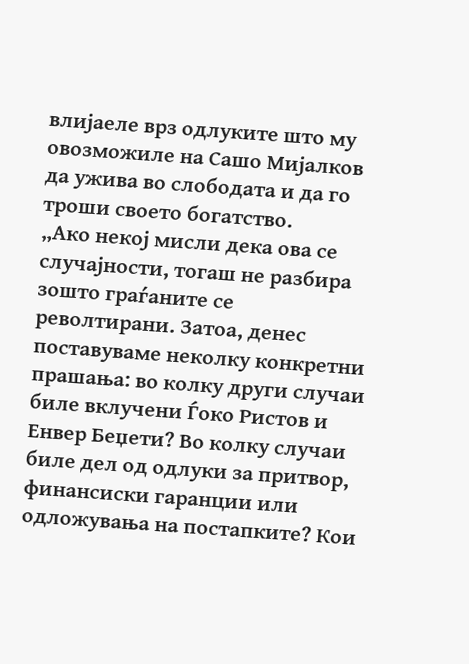влијаеле врз одлуките што му овозможиле на Сашо Мијалков да ужива во слободата и да го троши своето богатство.
„Ако некој мисли дека ова се случајности, тогаш не разбира зошто граѓаните се револтирани. Затоа, денес поставуваме неколку конкретни прашања: во колку други случаи биле вклучени Ѓоко Ристов и Енвер Беџети? Во колку случаи биле дел од одлуки за притвор, финансиски гаранции или одложувања на постапките? Кои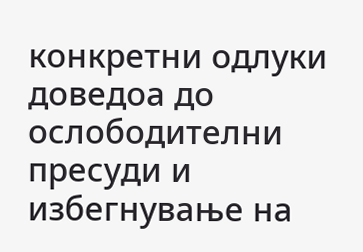конкретни одлуки доведоа до ослободителни пресуди и избегнување на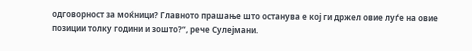одговорност за моќници? Главното прашање што останува е кој ги држел овие луѓе на овие позиции толку години и зошто?“, рече Сулејмани.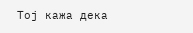Тој кажа дека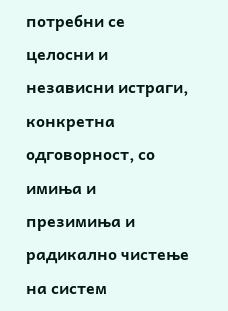потребни се целосни и независни истраги, конкретна одговорност, со имиња и презимиња и радикално чистење на систем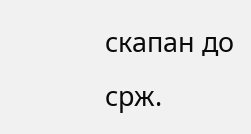скапан до срж.